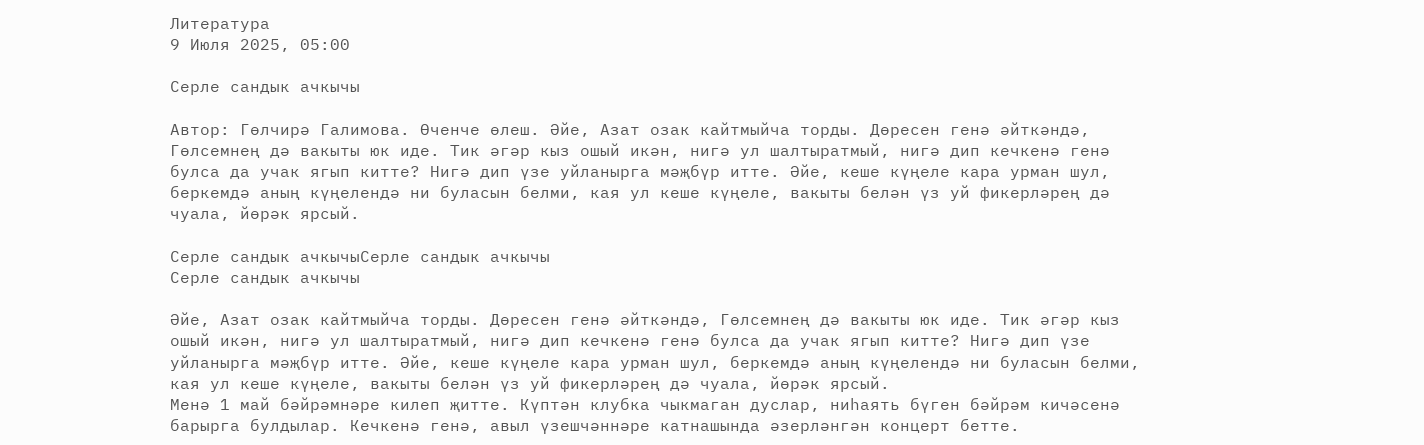Литература
9 Июля 2025, 05:00

Серле сандык ачкычы

Автор: Гөлчирә Галимова. Өченче өлеш. Әйе, Азат озак кайтмыйча торды. Дөресен генә әйткәндә, Гөлсемнең дә вакыты юк иде. Тик әгәр кыз ошый икән, нигә ул шалтыратмый, нигә дип кечкенә генә булса да учак ягып китте? Нигә дип үзе уйланырга мәҗбүр итте. Әйе, кеше күңеле кара урман шул, беркемдә аның күңелендә ни буласын белми, кая ул кеше күңеле, вакыты белән үз уй фикерләрең дә чуала, йөрәк ярсый.

Серле сандык ачкычыСерле сандык ачкычы
Серле сандык ачкычы

Әйе, Азат озак кайтмыйча торды. Дөресен генә әйткәндә, Гөлсемнең дә вакыты юк иде. Тик әгәр кыз ошый икән, нигә ул шалтыратмый, нигә дип кечкенә генә булса да учак ягып китте? Нигә дип үзе уйланырга мәҗбүр итте. Әйе, кеше күңеле кара урман шул, беркемдә аның күңелендә ни буласын белми, кая ул кеше күңеле, вакыты белән үз уй фикерләрең дә чуала, йөрәк ярсый.
Менә 1 май бәйрәмнәре килеп җитте. Күптән клубка чыкмаган дуслар, ниһаять бүген бәйрәм кичәсенә барырга булдылар. Кечкенә генә, авыл үзешчәннәре катнашында әзерләнгән концерт бетте.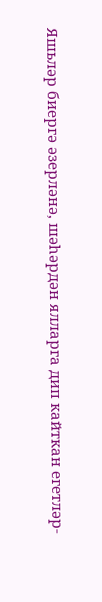Яшьләр биергә әзерләнә, шәһәрдән ялларга дип кайткан егетләр-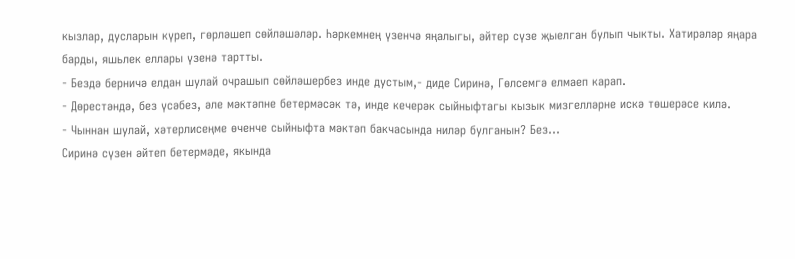кызлар, дусларын күреп, гөрләшеп сөйләшәләр. Һәркемнең үзенчә яңалыгы, әйтер сүзе җыелган булып чыкты. Хатирәләр яңара барды, яшьлек еллары үзенә тартты.
- Бездә берничә елдан шулай очрашып сөйләшербез инде дустым,- диде Сиринә, Гөлсемгә елмаеп карап.
- Дөрестәндә, без үсәбез, әле мәктәпне бетермәсәк тә, инде кечерәк сыйныфтагы кызык мизгелләрне искә төшерәсе килә.
- Чыннан шулай, хәтерлисеңме өченче сыйныфта мәктәп бакчасында ниләр булганын? Без...
Сиринә сүзен әйтеп бетермәде, якында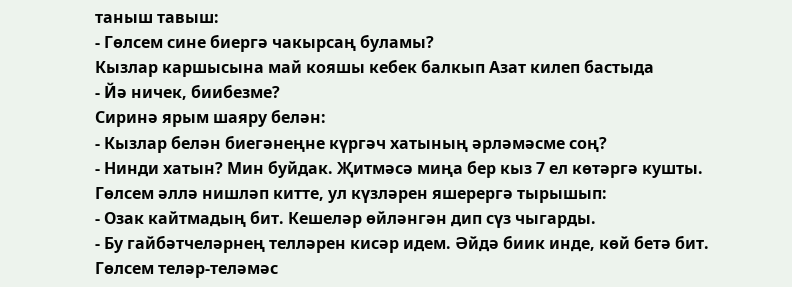таныш тавыш:
- Гөлсем сине биергә чакырсаң буламы?
Кызлар каршысына май кояшы кебек балкып Азат килеп бастыда
- Йә ничек, биибезме?
Сиринә ярым шаяру белән:
- Кызлар белән биегәнеңне күргәч хатының әрләмәсме соң?
- Нинди хатын? Мин буйдак. Җитмәсә миңа бер кыз 7 ел көтәргә кушты.
Гөлсем әллә нишләп китте, ул күзләрен яшерергә тырышып:
- Озак кайтмадың бит. Кешеләр өйләнгән дип сүз чыгарды.
- Бу гайбәтчеләрнең телләрен кисәр идем. Әйдә биик инде, көй бетә бит.
Гөлсем теләр-теләмәс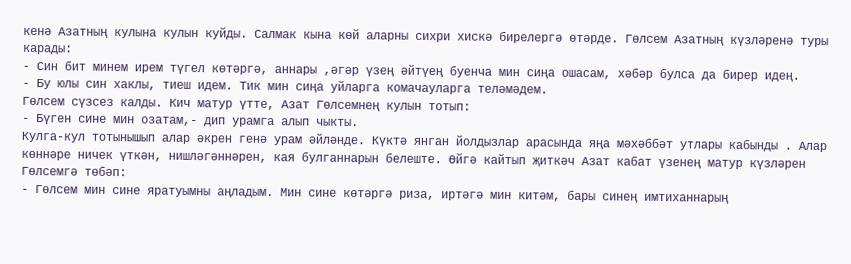кенә Азатның кулына кулын куйды. Салмак кына көй аларны сихри хискә бирелергә өтәрде. Гөлсем Азатның күзләренә туры карады:
- Син бит минем ирем түгел көтәргә, аннары ,әгәр үзең әйтүең буенча мин сиңа ошасам, хәбәр булса да бирер идең.
- Бу юлы син хаклы, тиеш идем. Тик мин сиңа уйларга комачауларга теләмәдем.
Гөлсем сүзсез калды. Кич матур үтте, Азат Гөлсемнең кулын тотып:
- Бүген сине мин озатам,- дип урамга алып чыкты.
Кулга-кул тотынышып алар әкрен генә урам әйләнде. Күктә янган йолдызлар арасында яңа мәхәббәт утлары кабынды . Алар көннәре ничек үткән, нишләгәннәрен, кая булганнарын белеште. Өйгә кайтып җиткәч Азат кабат үзенең матур күзләрен Гөлсемгә төбәп:
- Гөлсем мин сине яратуымны аңладым. Мин сине көтәргә риза, иртәгә мин китәм, бары синең имтиханнарың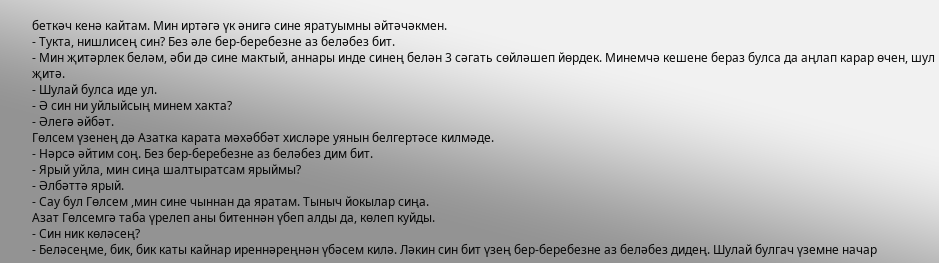беткәч кенә кайтам. Мин иртәгә үк әнигә сине яратуымны әйтәчәкмен.
- Тукта, нишлисең син? Без әле бер-беребезне аз беләбез бит.
- Мин җитәрлек беләм, әби дә сине мактый, аннары инде синең белән 3 сәгать сөйләшеп йөрдек. Минемчә кешене бераз булса да аңлап карар өчен, шул җитә.
- Шулай булса иде ул.
- Ә син ни уйлыйсың минем хакта?
- Әлегә әйбәт.
Гөлсем үзенең дә Азатка карата мәхәббәт хисләре уянын белгертәсе килмәде.
- Нәрсә әйтим соң. Без бер-беребезне аз беләбез дим бит.
- Ярый уйла, мин сиңа шалтыратсам ярыймы?
- Әлбәттә ярый.
- Сау бул Гөлсем ,мин сине чыннан да яратам. Тыныч йокылар сиңа.
Азат Гөлсемгә таба үрелеп аны битеннән үбеп алды да, көлеп куйды.
- Син ник көләсең?
- Беләсеңме, бик, бик каты кайнар иреннәреңнән үбәсем килә. Ләкин син бит үзең бер-беребезне аз беләбез дидең. Шулай булгач үземне начар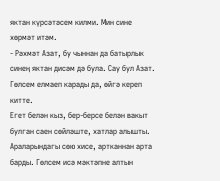яктан күрсәтәсем килми. Мин сине хөрмәт итәм.
- Рәхмәт Азат, бу чыннан да батырлык синең яктан дисәм дә була. Сау бул Азат.
Гөлсем елмаеп карады да, өйгә кереп китте.
Егет белән кыз, бер-берсе белән вакыт булган саен сөйләште, хатлар алышты. Араларындагы сөю хисе, артканнан арта барды. Гөлсем исә мәктәпне алтын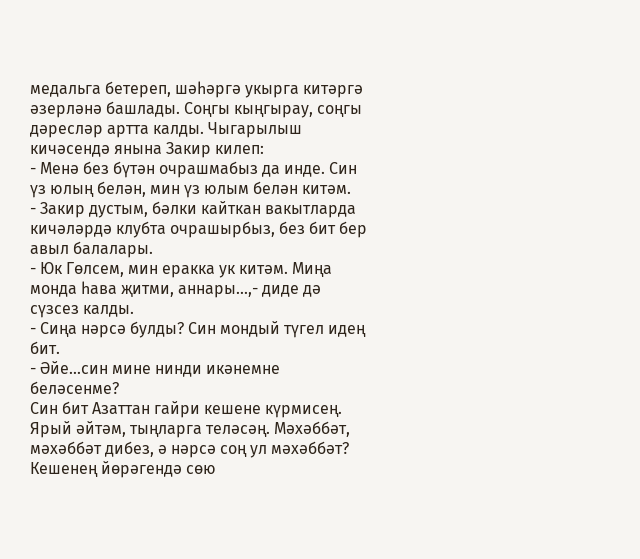медальга бетереп, шәһәргә укырга китәргә әзерләнә башлады. Соңгы кыңгырау, соңгы дәресләр артта калды. Чыгарылыш кичәсендә янына Закир килеп:
- Менә без бүтән очрашмабыз да инде. Син үз юлың белән, мин үз юлым белән китәм.
- Закир дустым, бәлки кайткан вакытларда кичәләрдә клубта очрашырбыз, без бит бер авыл балалары.
- Юк Гөлсем, мин еракка ук китәм. Миңа монда һава җитми, аннары...,- диде дә сүзсез калды.
- Сиңа нәрсә булды? Син мондый түгел идең бит.
- Әйе...син мине нинди икәнемне беләсенме?
Син бит Азаттан гайри кешене күрмисең. Ярый әйтәм, тыңларга теләсәң. Мәхәббәт, мәхәббәт дибез, ә нәрсә соң ул мәхәббәт? Кешенең йөрәгендә сөю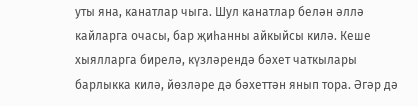уты яна, канатлар чыга. Шул канатлар белән әллә кайларга очасы, бар җиһанны айкыйсы килә. Кеше хыялларга бирелә, күзләрендә бәхет чаткылары барлыкка килә, йөзләре дә бәхеттән янып тора. Әгәр дә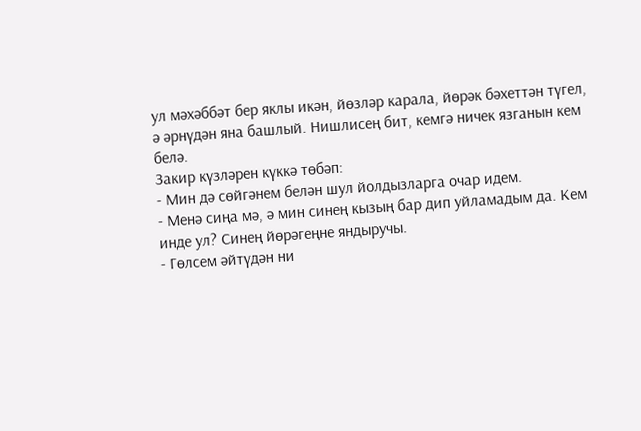ул мәхәббәт бер яклы икән, йөзләр карала, йөрәк бәхеттән түгел, ә әрнүдән яна башлый. Нишлисең бит, кемгә ничек язганын кем белә.
Закир күзләрен күккә төбәп:
- Мин дә сөйгәнем белән шул йолдызларга очар идем.
- Менә сиңа мә, ә мин синең кызың бар дип уйламадым да. Кем инде ул? Синең йөрәгеңне яндыручы.
- Гөлсем әйтүдән ни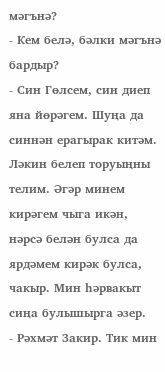мәгънә?
- Кем белә, бәлки мәгънә бардыр?
- Син Гөлсем, син диеп яна йөрәгем. Шуңа да синнән ерагырак китәм. Ләкин белеп торуыңны телим. Әгәр минем кирәгем чыга икән, нәрсә белән булса да ярдәмем кирәк булса, чакыр. Мин һәрвакыт сиңа булышырга әзер.
- Рәхмәт Закир. Тик мин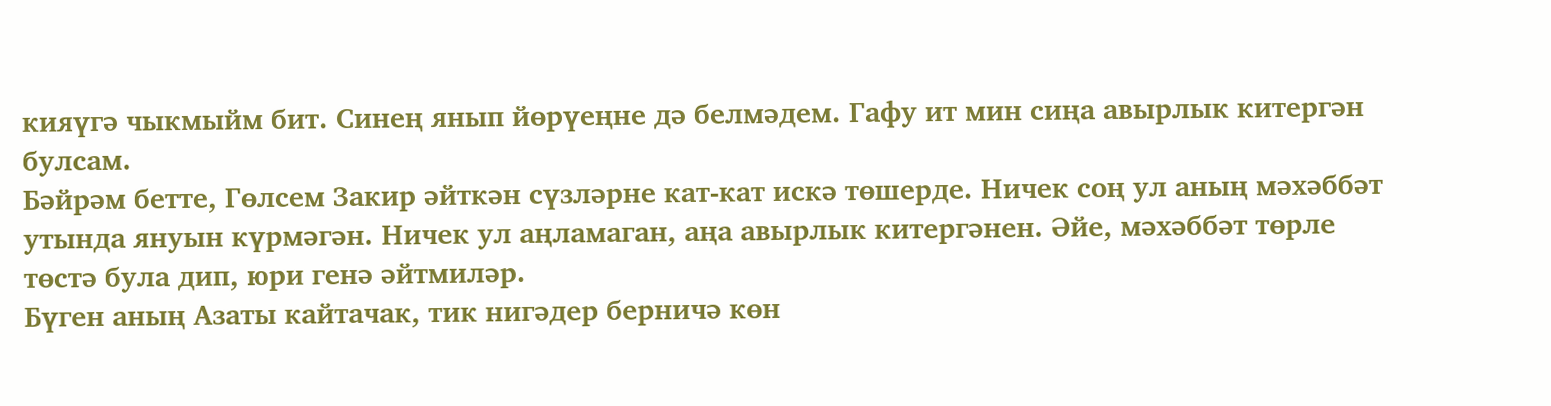кияүгә чыкмыйм бит. Синең янып йөрүеңне дә белмәдем. Гафу ит мин сиңа авырлык китергән булсам.
Бәйрәм бетте, Гөлсем Закир әйткән сүзләрне кат-кат искә төшерде. Ничек соң ул аның мәхәббәт утында януын күрмәгән. Ничек ул аңламаган, аңа авырлык китергәнен. Әйе, мәхәббәт төрле төстә була дип, юри генә әйтмиләр.
Бүген аның Азаты кайтачак, тик нигәдер берничә көн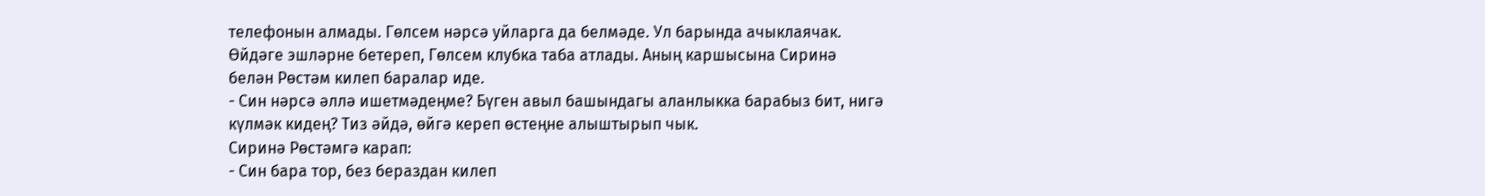телефонын алмады. Гөлсем нәрсә уйларга да белмәде. Ул барында ачыклаячак.
Өйдәге эшләрне бетереп, Гөлсем клубка таба атлады. Аның каршысына Сиринә белән Рөстәм килеп баралар иде.
- Син нәрсә әллә ишетмәдеңме? Бүген авыл башындагы аланлыкка барабыз бит, нигә күлмәк кидең? Тиз әйдә, өйгә кереп өстеңне алыштырып чык.
Сиринә Рөстәмгә карап:
- Син бара тор, без бераздан килеп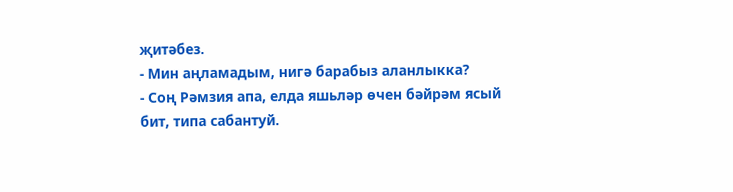җитәбез.
- Мин аңламадым, нигә барабыз аланлыкка?
- Соң Рәмзия апа, елда яшьләр өчен бәйрәм ясый бит, типа сабантуй.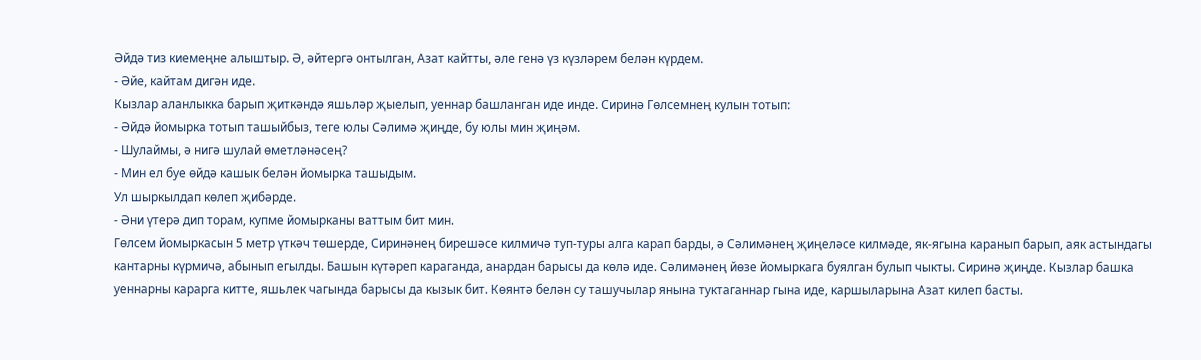Әйдә тиз киемеңне алыштыр. Ә, әйтергә онтылган, Азат кайтты, әле генә үз күзләрем белән күрдем.
- Әйе, кайтам дигән иде.
Кызлар аланлыкка барып җиткәндә яшьләр җыелып, уеннар башланган иде инде. Сиринә Гөлсемнең кулын тотып:
- Әйдә йомырка тотып ташыйбыз, теге юлы Сәлимә җиңде, бу юлы мин җиңәм.
- Шулаймы, ә нигә шулай өметләнәсең?
- Мин ел буе өйдә кашык белән йомырка ташыдым.
Ул шыркылдап көлеп җибәрде.
- Әни үтерә дип торам, купме йомырканы ваттым бит мин.
Гөлсем йомыркасын 5 метр үткәч төшерде, Сиринәнең бирешәсе килмичә туп-туры алга карап барды, ә Сәлимәнең җиңеләсе килмәде, як-ягына каранып барып, аяк астындагы кантарны күрмичә, абынып егылды. Башын күтәреп караганда, анардан барысы да көлә иде. Сәлимәнең йөзе йомыркага буялган булып чыкты. Сиринә җиңде. Кызлар башка уеннарны карарга китте, яшьлек чагында барысы да кызык бит. Көянтә белән су ташучылар янына туктаганнар гына иде, каршыларына Азат килеп басты.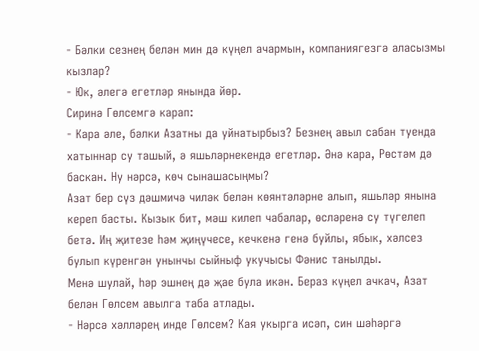- Бәлки сезнең белән мин дә күңел ачармын, компаниягезгә аласызмы кызлар?
- Юк, әлегә егетләр янында йөр.
Сиринә Гөлсемгә карап:
- Кара әле, бәлки Азатны да уйнатырбыз? Безнең авыл сабан туенда хатыннар су ташый, ә яшьләрнекендә егетләр. Әнә кара, Рөстәм дә баскан. Ну нәрсә, көч сынашасыңмы?
Азат бер сүз дәшмичә чиләк белән көянтәләрне алып, яшьләр янына кереп басты. Кызык бит, мәш килеп чабалар, өсләренә су түгелеп бетә. Иң җитезе һәм җиңүчесе, кечкенә генә буйлы, ябык, хәлсез булып күренгән унынчы сыйныф укучысы Фәнис танылды.
Менә шулай, һәр эшнең дә җае була икән. Бераз күңел ачкач, Азат белән Гөлсем авылга таба атлады.
- Нәрсә хәлләрең инде Гөлсем? Кая укырга исәп, син шәһәргә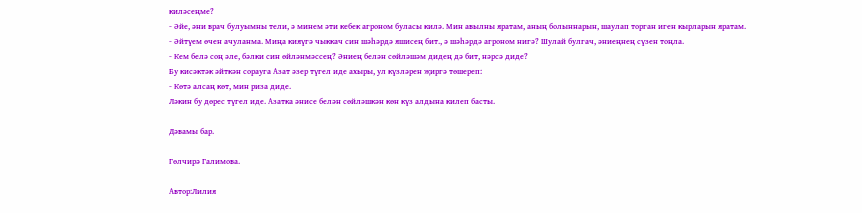киләсеңме?
- Әйе, әни врач булуымны тели, ә минем әти кебек агроном буласы килә. Мин авылны яратам, аның болыннарын, шаулап торган иген кырларын яратам.
- Әйтүем өчен ачуланма. Миңа кияүгә чыккач син шәһәрдә яшисең бит., ә шәһәрдә агроном нигә? Шулай булгач, әниеңнең сүзен тоңла.
- Кем белә соң әле, бәлки син өйләнмәссең? Әниең белән сөйләшәм дидең дә бит, нәрсә диде?
Бу кисәктәк әйткән сорауга Азат әзер түгел иде ахыры, ул күзләрен җиргә төшереп:
- Көтә алсаң көт, мин риза диде.
Ләкин бу дөрес түгел иде. Азатка әнисе белән сөйләшкән көн күз алдына килеп басты.

Дәвамы бар.

Гөлчирә Галимова.

Автор:Лилия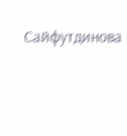Сайфутдинова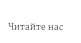Читайте нас